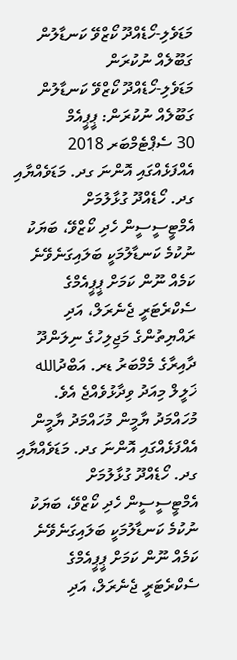މަޑަވެލި-ހޯޑެއްދޫ ކޯޒްވޭ ކަނޑާލުން ގަބޫލެއް ނުކުރަން
މަޑަވެލި-ހޯޑެއްދޫ ކޯޒްވޭ ކަނޑާލުން ގަބޫލެއް ނުކުރަން: ޕީޕީއެމް
30 ސެޕްޓެމްބަރ 2018
އެއްފަޅެއްގައި އޮންނަ ގދ. މަޑަވެއްޔާއި ގދ. ހޯޑެއްދޫ ގުޅާލުމަށް އެމްޓީސީސީން ހެދި ކޯޒްވޭ، ބަޔަކު ނުކުމެ ކަނޑާލުމަކީ ބަލައިގަނެވޭނެ ކަމެއް ނޫން ކަމަށް ޕީޕީއެމްގެ ސެކްރެޓަރީ ޖެނެރަލް، އަދި ރައްޔިތުންގެ މަޖިލިހުގެ ނިލަންދޫ ދާއިރާގެ މެމްބަރު ޑރ. އަބްދުالله ޚަލީލް މިއަދު ވިދާޅުވެއްޖެ އެވެ.
މުހައްމަދު ޔާމީން މުހައްމަދު ޔާމީން
އެއްފަޅެއްގައި އޮންނަ ގދ. މަޑަވެއްޔާއި ގދ. ހޯޑެއްދޫ ގުޅާލުމަށް އެމްޓީސީސީން ހެދި ކޯޒްވޭ، ބަޔަކު ނުކުމެ ކަނޑާލުމަކީ ބަލައިގަނެވޭނެ ކަމެއް ނޫން ކަމަށް ޕީޕީއެމްގެ ސެކްރެޓަރީ ޖެނެރަލް، އަދި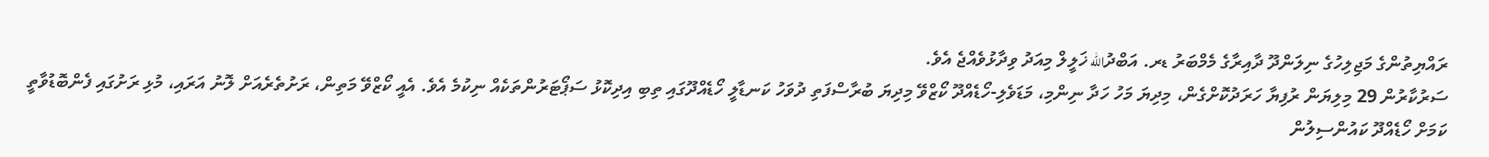ރައްޔިތުންގެ މަޖިލިހުގެ ނިލަންދޫ ދާއިރާގެ މެމްބަރު ޑރ. އަބްދުالله ޚަލީލް މިއަދު ވިދާޅުވެއްޖެ އެވެ.
ސަރުކާރުން 29 މިލިޔަން ރުފިޔާ ހަރަދުކޮށްގެން، މިދިޔަ މަހު ހަދާ ނިންމި، މަޑަވެލި-ހޯޑެއްދޫ ކޯޒްވޭ މިދިޔަ ބުރާސްފަތި ދުވަހު ކަނޑާލީ ހޯޑެއްދޫގައި ތިބި އިދިކޮޅު ސަޕޯޓަރުންތަކެއް ނިކުމެ އެވެ. އެއީ ކޯޒްވޭ މަތިން، ރަށުތެރެއަށް ލޮނު އަރައި، މުޅި ރަށުގައި ފެންބޮޑުވާތީ ކަމަށް ހޯޑެއްދޫ ކައުންސިލުން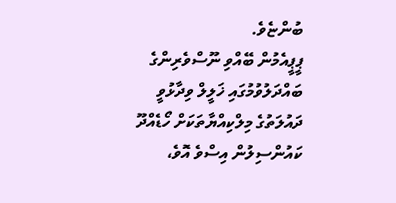ބުންޏެވެ.
ޕީޕީއެމުން ބޭއްވި ނޫސްވެރިންގެ ބައްދަލުވުމުގައި ޚަލީލް ވިދާޅުވީ ދައުލަތުގެ މިލްކިއްޔާތަކަށް ހޯޑެއްދޫ ކައުންސިލުން އިސްވެ އޮވެ،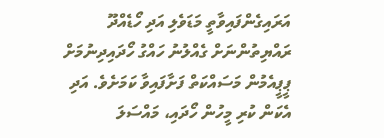އަރައިގެންފައިވާތީ މަޑަވެލި އަދި ހޯޑެއްދޫ ރައްޔިތުންނަށް ގެއްލުނު ހައްގު ހޯދައިދިނުމަށް ޕީޕީއެމުން މަސައްކަތް ފަށާފައިވާ ކަމަށެވެ. އަދި އެކަން ކުރި މީހުން ހޯދައި، މައްސަލަ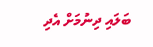ބަލައި ދިނުމަށް އެދި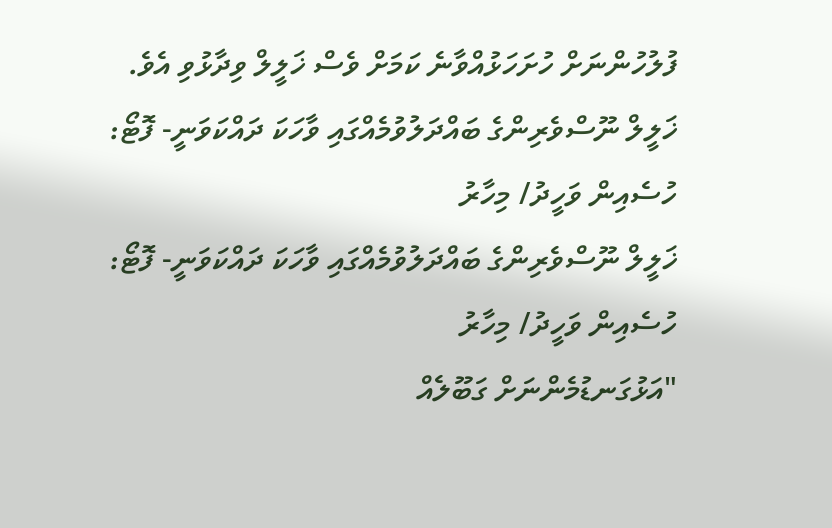ފުލުހުންނަށް ހުށަހަޅުއްވާނެ ކަމަށް ވެސް ޚަލީލް ވިދާޅުވި އެވެ.
ޚަލީލް ނޫސްވެރިންގެ ބައްދަލުވުމެއްގައި ވާހަކަ ދައްކަވަނީ- ފޮޓޯ: ހުސެއިން ވަހީދު/ މިހާރު
ޚަލީލް ނޫސްވެރިންގެ ބައްދަލުވުމެއްގައި ވާހަކަ ދައްކަވަނީ- ފޮޓޯ: ހުސެއިން ވަހީދު/ މިހާރު
"އަޅުގަނޑުމެންނަށް ގަބޫލެއް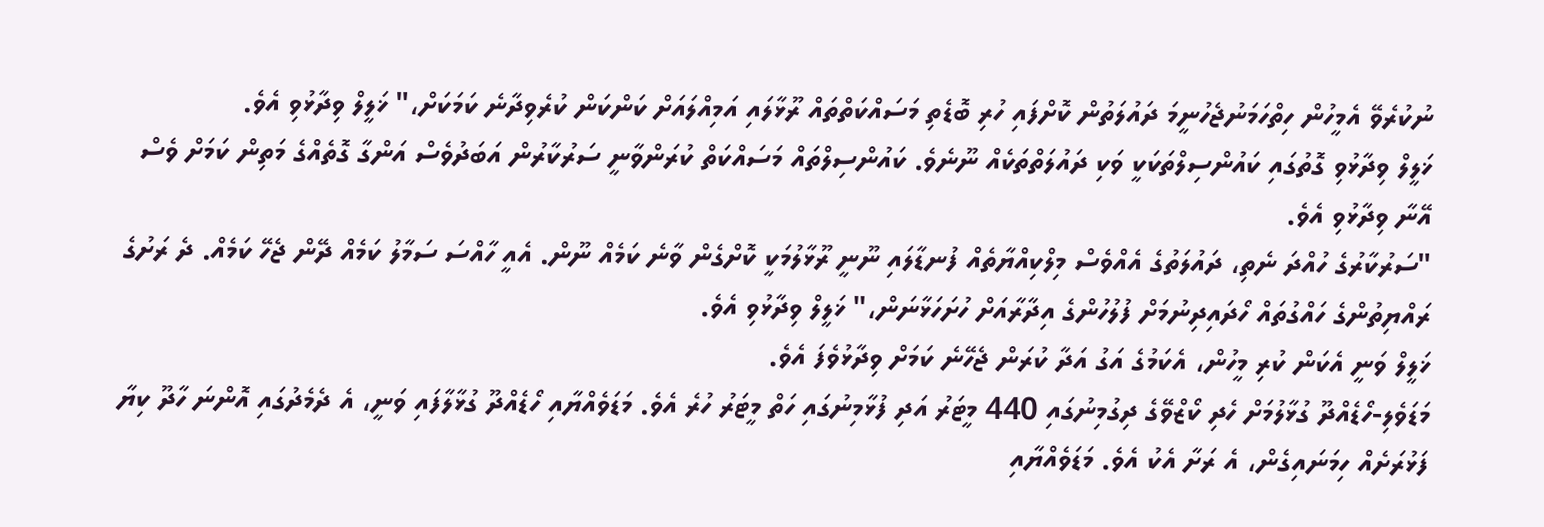ނުކުރެވޭ އެމީހުން ހިތްހަމަނުޖެހުނީމަ ދައުލަތުން ކޮށްފައި ހުރި ބޮޑެތި މަސައްކަތްތައް ރޫޅާލައި އަމިއްލައަށް ކަންކަން ކުރެވިދާނެ ކަމަކަށް،" ޚަލީލް ވިދާޅުވި އެވެ.
ޚަލީލް ވިދާޅުވި ގޮތުގައި ކައުންސިލްތަކަކީ ވަކި ދައުލަތްތަކެއް ނޫނެވެ. ކައުންސިލްތައް މަސައްކަތް ކުރަންވާނީ ސަރުކާރުން އަބަދުވެސް އަންގާ ގޮތެއްގެ މަތިން ކަމަށް ވެސް އޭނާ ވިދާޅުވި އެވެ.
"ސަރުކާރުގެ ހުއްދަ ނެތި، ދައުލަތުގެ އެއްވެސް މިލްކިއްޔާތެއް ފުނޑާލައި ނޫނީ ރޫޅާލުމަކީ ކޮށްގެން ވާނެ ކަމެއް ނޫން. އެއީ ހާއްސަ ސަމާލު ކަމެއް ދޭން ޖެހޭ ކަމެއް. ދެ ރަށުގެ ރައްޔިތުންގެ ހައްގުތައް ހޯދައިދިނުމަށް ފުލުހުންގެ އިދާރާއަށް ހުށަހަޅާނަން،" ޚަލީލް ވިދާޅުވި އެވެ.
ޚަލީލް ވަނީ އެކަން ކުރި މީހުން، އެކަމުގެ އަގު އަދާ ކުރަން ޖެހޭނެ ކަމަށް ވިދާޅުވެފަ އެވެ.
މަޑަވެލި-ހޯޑެއްދޫ ގުޅާލުމަށް ހެދި ކޯޒްވޭގެ ދިގުމިނުގައި 440 މީޓަރު އަދި ފުޅާމިނުގައި ހަތް މީޓަރު ހުރެ އެވެ. މަޑަވެއްޔާއި ހޯޑެއްދޫ ގުޅާލާފައި ވަނީ، އެ ދެމެދުގައި އޮންނަ ހާދޫ ކިޔާ ފަޅުރަށެއް ހިމަނައިގެން، އެ ރަށާ އެކު އެވެ. މަޑަވެއްޔާއި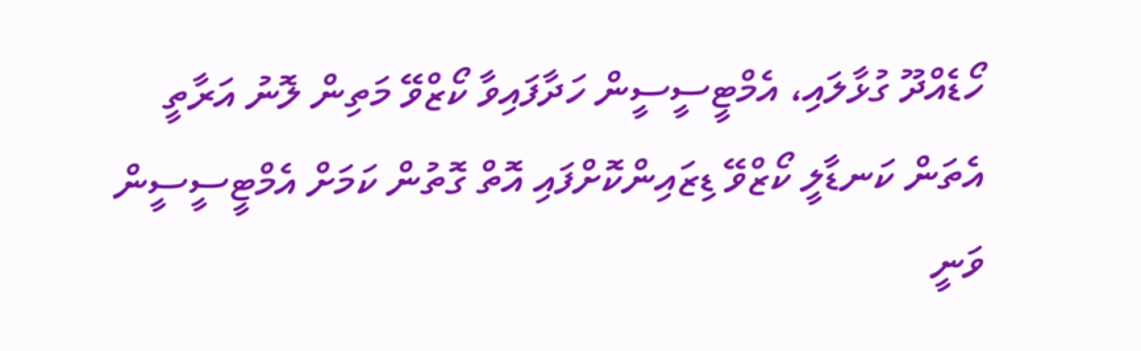ހޯޑެއްދޫ ގުޅާލައި، އެމްޓީސީސީން ހަދާފައިވާ ކޯޒްވޭ މަތިން ލޮނު އަރާތީ އެތަން ކަނޑާލީ ކޯޒްވޭ ޑިޒައިންކޮށްފައި އޮތް ގޮތުން ކަމަށް އެމްޓީސީސީން ވަނީ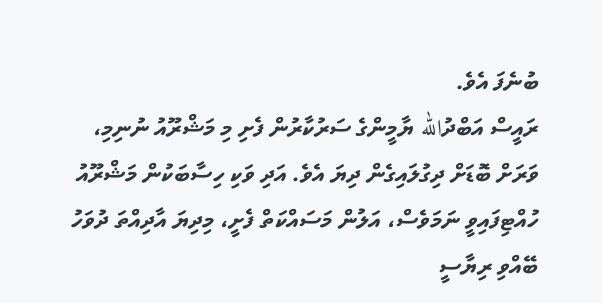ބުނެފަ އެވެ.
ރައީސް އަބްދުالله ޔާމީންގެ ސަރުކާރުން ފެށި މި މަޝްރޫއު ނުނިމި، ވަރަށް ބޮޑަށް ދިގުލައިގެން ދިޔަ އެވެ. އަދި ވަކި ހިސާބަކުން މަޝްރޫއު ހުއްޓިފައިވީ ނަމަވެސް، އަލުން މަސައްކަތް ފެށީ، މިދިޔަ އާދިއްތަ ދުވަހު ބޭއްވި ރިޔާސީ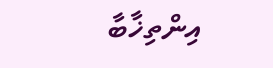އިންތިޚާބާ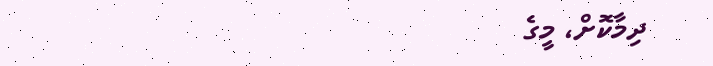ދިމާކޮށް، މީގެ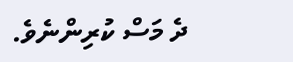ދެ މަސް ކުރިންނެވެ.